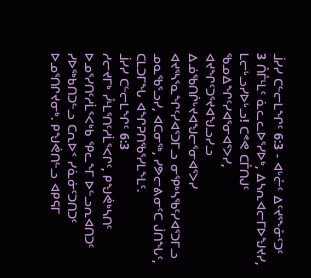ᒨᓯᓯ ᑕᓪᓕᒪᖏᑦ 6:3 - ᐊᒡᓔᑦ ᐃᑦᔪᕐᖕᓁᑦᑐᑦ
3 ᑍᒤᒻᒪᑦ ᓈᓚᓚᐅᕐᓯᐅᒃ, ᐃᓴᕆᐊᓕᒥᐅᖑᔪᓯ, ᒪᓕᒡᓗᓯᐅᒡᓗ! ᑕᕝᕙ ᑕᒤᑎᒍᑦ ᖃᓄᐃᖏᑦᓯᐊᕐᓂᐊᕐᐳᓯ, ᐊᔪᖏᑦᑐᕐᔪᐊᖑᓗᓯᓗ ᐃᓅᖃᑎᒌᒡᔪᐊᖑᓕᕐᓂᐊᕐᐳᓯ ᐊᔪᕐᓴᕐᓇᖏᑦᓯᐊᕐᑐᒥᓗ ᓂᕿᒃᓴᖃᑦᓯᐊᕐᑐᒥᓗ ᓄᓇᖃᕐᓗᓯ, ᐊᑕᓂᖅ, ᓯᕗᓕᕕᓂᑦᑕ ᒎᑎᖓᑦ, ᑕᒪᑐᒥᖓ ᐊᖏᕈᑎᖃᕐᓯᒪᖕᒪᑦ.
ᒨᓯᓯ ᑕᓪᓕᒪᖏᑦ 6:3
ᓱᓕᔪᒥᒃ ᓮᒻᒪᕐᑎᑦᓱᒫᕐᐸᒋᑦ, ᑭᖑᕚᒃᓴᑎᑦ ᐅᓄᕐᓯᑎᑦᓱᒫᕐᐸᒃᑲ ᕿᓚᖕᒥ ᐅᓪᓗᕆᐊᑎᑐᑦ ᓯᐅᖅᑲᑎᑐᓪᓗ ᑕᕆᐅᑉ ᓯᓈᓃᑦᑐᑎᑐᑦ ᐅᓄᕐᑎᒋᔪᓂᒃ. ᑭᖑᕚᑎᓪᓗ ᐊᑭᕋᒥ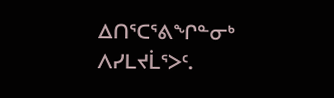ᐃᑎᕐᑕᕐᕕᖏᓐᓂᒃ ᐱᓯᒪᔪᒫᕐᐳᑦ.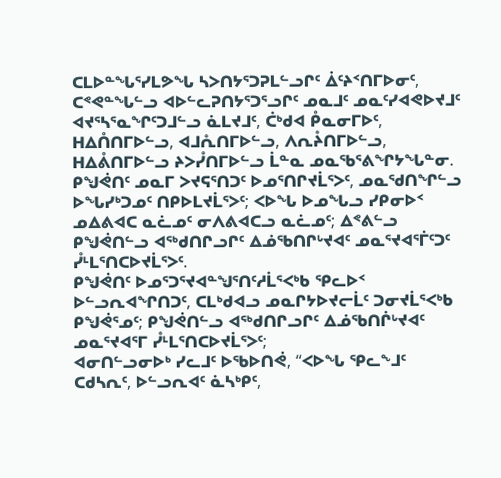ᑕᒪᐅᓐᖓᕐᓯᒪᕗᖓ ᓴᐳᑎᔭᕐᑐᕈᒪᓪᓗᒋᑦ ᐄᑦᔨᑉᑎᒥᐅᓂᑦ, ᑕᕝᕙᓐᖓᓪᓗ ᐊᐅᓪᓚᕈᑎᔭᕐᑐᕐᓗᒋᑦ ᓄᓇᒧᑦ ᓄᓇᑦᓯᐊᕙᐅᔪᒧᑦ ᐊᔪᕐᓴᕐᓇᖏᑦᑐᒧᓪᓗ ᓈᒪᔪᒧᑦ, ᑖᒃᑯᐊ ᑬᓇᓂᒥᐅᑦ, ᕼᐃᑍᑎᒥᐅᓪᓗ, ᐊᒧᕅᑎᒥᐅᓪᓗ, ᐱᕆᔧᑎᒥᐅᓪᓗ, ᕼᐃᕔᑎᒥᐅᓪᓗ ᔨᐳᓮᑎᒥᐅᓪᓗ ᒫᓐᓇ ᓄᓇᖃᕐᕕᖏᔭᖓᓐᓂ.
ᑭᖑᕚᑎᑦ ᓄᓇᒥ ᐳᔪᕋᕐᑎᑐᑦ ᐅᓄᕐᑎᒋᔪᒫᕐᐳᑦ, ᓄᓇᖁᑎᖏᓪᓗ ᐅᖓᓯᒃᑐᓄᑦ ᑎᑭᐅᒪᔪᒫᕐᐳᑦ; ᐸᐅᖓ ᐅᓄᖓᓗ ᓯᑭᓂᐅᑉ ᓄᐃᕕᐊᑕ ᓇᓛᓄᑦ ᓂᐱᕕᐊᑕᓗ ᓇᓛᓄᑦ; ᐃᕝᕕᓪᓗ ᑭᖑᕚᑎᓪᓗ ᐊᖅᑯᑎᒋᓗᒋᑦ ᐃᓅᖃᑎᒋᒡᔪᐊᑦ ᓄᓇᕐᔪᐊᕐᒦᑦᑐᑦ ᓮᒻᒪᕐᑎᑕᐅᔪᒫᕐᐳᑦ.
ᑭᖑᕚᑎᑦ ᐅᓄᕐᑐᕐᔪᐊᓐᖑᕐᑎᑦᓱᒫᕐᐸᒃᑲ ᕿᓚᐅᑉ ᐅᓪᓗᕆᐊᖏᑎᑐᑦ, ᑕᒪᒃᑯᐊᓗ ᓄᓇᒋᔭᐅᔪᓕᒫᑦ ᑐᓂᔪᒫᕐᐸᒃᑲ ᑭᖑᕚᕐᓄᑦ; ᑭᖑᕚᑎᓪᓗ ᐊᖅᑯᑎᒋᓗᒋᑦ ᐃᓅᖃᑎᒌᒡᔪᐊᑦ ᓄᓇᕐᔪᐊᕐᒥ ᓮᒻᒪᕐᑎᑕᐅᔪᒫᕐᐳᑦ;
ᐊᓂᑎᓪᓗᓂᐅᒃ ᓯᓚᒧᑦ ᐅᖃᐅᑎᕚ, “ᐸᐅᖓ ᕿᓚᖕᒧᑦ ᑕᑯᓴᕆᑦ, ᐅᓪᓗᕆᐊᑦ ᓈᓴᒃᑭᑦ,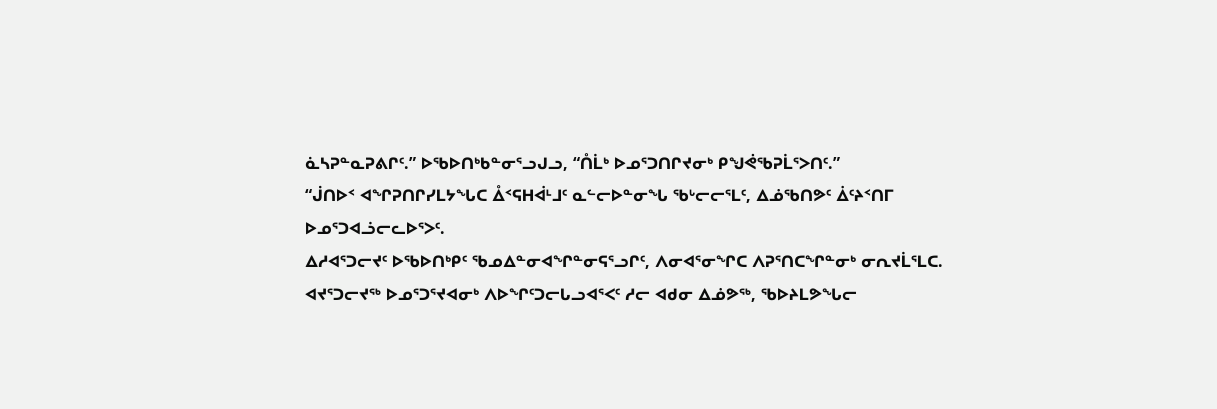ᓈᓴᕈᓐᓇᕈᕕᒋᑦ.” ᐅᖃᐅᑎᒃᑲᓐᓂᕐᓗᒍᓗ, “ᑍᒫᒃ ᐅᓄᕐᑐᑎᒋᔪᓂᒃ ᑭᖑᕚᖃᕈᒫᕐᐳᑎᑦ.”
“ᒎᑎᐅᑉ ᐊᖏᕈᑎᒋᓯᒪᔭᖓᑕ ᐂᑉᕋᕼᐋᒻᒧᑦ ᓇᓪᓕᐅᓐᓂᖓ ᖃᒡᓕᓕᕐᒪᑦ, ᐃᓅᖃᑎᕗᑦ ᐄᑦᔨᑉᑎᒥ ᐅᓄᕐᑐᐊᓘᓕᓚᐅᕐᐳᑦ.
ᐃᓱᐊᕐᑐᓕᔪᑦ ᐅᖃᐅᑎᒃᑭᑦ ᖃᓄᐃᓐᓂᐊᖏᓐᓂᕋᕐᓗᒋᑦ, ᐱᓂᐊᕐᓂᖏᑕ ᐱᕈᕐᑎᑕᖏᓐᓂᒃ ᓂᕆᔪᒫᕐᒪᑕ.
ᐊᔪᕐᑐᓕᔪᖅ ᐅᓄᕐᑐᕐᔪᐊᓂᒃ ᐱᐅᖏᑦᑐᓕᒐᓗᐊᕐᐸᑦ ᓱᓕ ᐊᑯᓂ ᐃᓅᕗᖅ, ᖃᐅᔨᒪᕗᖓᓕ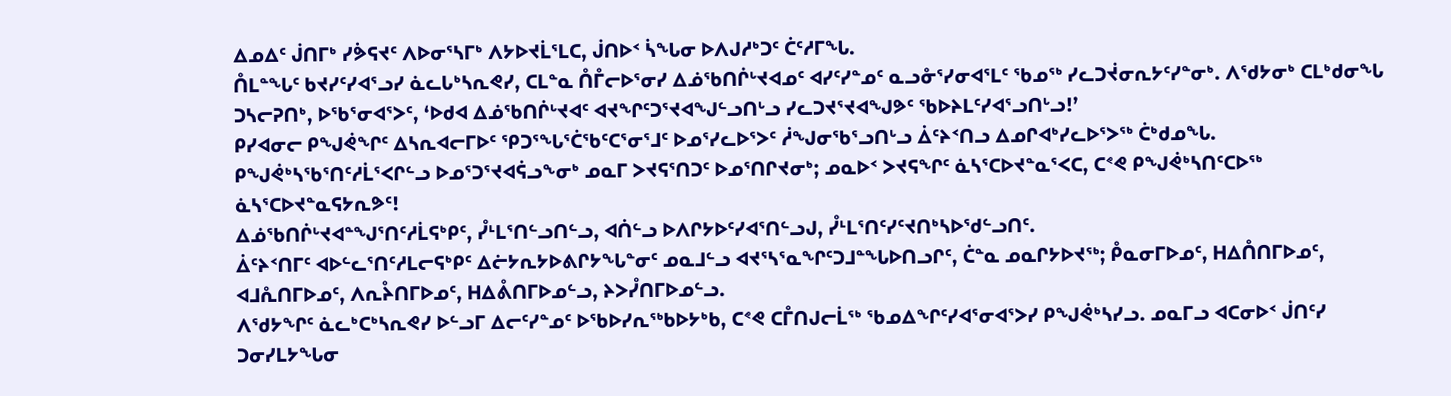ᐃᓄᐃᑦ ᒎᑎᒥᒃ ᓯᕘᕋᔪᑦ ᐱᐅᓂᕐᓴᒥᒃ ᐱᔭᐅᔪᒫᕐᒪᑕ, ᒎᑎᐅᑉ ᓵᖓᓂ ᐅᐱᒍᓱᒃᑐᑦ ᑖᑦᓱᒥᖓ.
ᑍᒪᓐᖓᑦ ᑲᔪᓯᑦᓯᐊᕐᓗᓯ ᓈᓚᒐᒃᓴᕆᕙᓯ, ᑕᒪᓐᓇ ᑍᒤᓕᐅᕐᓂᓯ ᐃᓅᖃᑎᒌᒡᔪᐊᓄᑦ ᐊᓯᑦᓯᓐᓄᑦ ᓇᓗᓁᕐᓯᓂᐊᕐᒪᑦ ᖃᓄᖅ ᓯᓚᑐᔫᓂᕆᔭᑦᓯᓐᓂᒃ. ᐱᖁᔭᓂᒃ ᑕᒪᒃᑯᓂᖓ ᑐᓴᓕᕈᑎᒃ, ᐅᖃᕐᓂᐊᕐᐳᑦ, ‘ᐅᑯᐊ ᐃᓅᖃᑎᒌᒡᔪᐊᑦ ᐊᔪᖏᑦᑐᕐᔪᐊᖑᓪᓗᑎᒡᓗ ᓯᓚᑐᔪᕐᔪᐊᖑᕗᑦ ᖃᐅᔨᒪᑦᓯᐊᕐᓗᑎᒡᓗ!’
ᑭᓯᐊᓂᓕ ᑭᖑᕚᖏᑦ ᐃᓴᕆᐊᓕᒥᐅᑦ ᕿᑐᕐᖓᕐᑖᖃᑦᑕᕐᓂᕐᒧᑦ ᐅᓄᕐᓯᓚᐅᕐᐳᑦ ᓲᖑᓂᖃᕐᓗᑎᒡᓗ ᐄᑦᔨᑉᑎᓗ ᐃᓄᒋᐊᒃᓯᓚᐅᕐᐳᖅ ᑖᒃᑯᓄᖓ.
ᑭᖑᕚᒃᓴᖃᕐᑎᑦᓱᒫᕐᐸᒋᓪᓗ ᐅᓄᕐᑐᕐᔪᐊᕌᓗᖕᓂᒃ ᓄᓇᒥ ᐳᔪᕋᕐᑎᑐᑦ ᐅᓄᕐᑎᒋᔪᓂᒃ; ᓄᓇᐅᑉ ᐳᔪᕋᖏᑦ ᓈᓴᕐᑕᐅᔪᓐᓇᕐᐸᑕ, ᑕᕝᕙ ᑭᖑᕚᒃᓴᑎᑦᑕᐅᖅ ᓈᓴᕐᑕᐅᔪᓐᓇᕋᔭᕆᕗᑦ!
ᐃᓅᖃᑎᒌᒡᔪᐊᓐᖑᕐᑎᑦᓱᒫᕋᒃᑭᑦ, ᓮᒻᒪᕐᑎᓪᓗᑎᓪᓗ, ᐊᑏᓪᓗ ᐅᐱᒋᔭᐅᑦᓯᐊᕐᑎᓪᓗᒍ, ᓮᒻᒪᕐᑎᑦᓯᑦᔪᑎᒃᓴᐅᖁᓪᓗᑎᑦ.
ᐄᑦᔨᑉᑎᒥᑦ ᐊᐅᓪᓚᕐᑎᑦᓱᒪᓕᕋᒃᑭᑦ ᐃᓖᔭᕆᔭᐅᕕᒋᔭᖓᓐᓂᑦ ᓄᓇᒧᓪᓗ ᐊᔪᕐᓴᕐᓇᖏᑦᑐᒧᓐᖓᐅᑎᓗᒋᑦ, ᑖᓐᓇ ᓄᓇᒋᔭᐅᔪᖅ; ᑬᓇᓂᒥᐅᓄᑦ, ᕼᐃᑍᑎᒥᐅᓄᑦ, ᐊᒧᕅᑎᒥᐅᓄᑦ, ᐱᕆᔧᑎᒥᐅᓄᑦ, ᕼᐃᕔᑎᒥᐅᓄᓪᓗ, ᔨᐳᓮᑎᒥᐅᓄᓪᓗ.
ᐱᖁᔭᖏᑦ ᓈᓚᒃᑕᒃᓴᕆᕙᓯ ᐅᓪᓗᒥ ᐃᓕᑦᓯᓐᓄᑦ ᐅᖃᐅᓯᕆᖅᑲᐅᔭᒃᑲ, ᑕᕝᕙ ᑕᒤᑎᒍᓕᒫᖅ ᖃᓄᐃᖏᑦᓯᐊᕐᓂᐊᕐᐳᓯ ᑭᖑᕚᒃᓴᓯᓗ. ᓄᓇᒥᓗ ᐊᑕᓂᐅᑉ ᒎᑎᑦᓯ ᑐᓂᓯᒪᔭᖓᓂ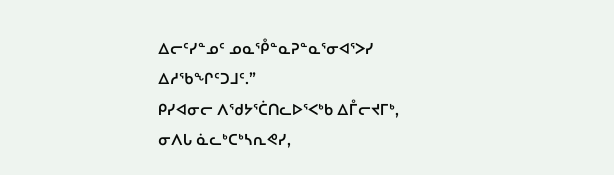ᐃᓕᑦᓯᓐᓄᑦ ᓄᓇᕾᓐᓇᕈᓐᓇᕐᓂᐊᕐᐳᓯ ᐃᓱᖃᖏᑦᑐᒧᑦ.”
ᑭᓯᐊᓂᓕ ᐱᖁᔭᕐᑖᑎᓚᐅᕐᐸᒃᑲ ᐃᒤᓕᔪᒥᒃ, ᓂᐱᒐ ᓈᓚᒃᑕᒃᓴᕆᕙᓯ,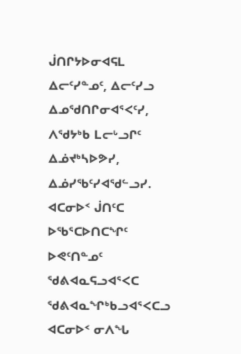ᒎᑎᒋᔭᐅᓂᐊᕋᒪ ᐃᓕᑦᓯᓐᓄᑦ, ᐃᓕᑦᓯᓗ ᐃᓄᖁᑎᒋᓂᐊᕐᐸᑦᓯ, ᐱᖁᔭᒃᑲ ᒪᓕᒡᓗᒋᑦ ᐃᓅᔪᒃᓴᐅᕗᓯ, ᐃᓅᓯᖃᑦᓯᐊᖁᓪᓗᓯ.
ᐊᑕᓂᐅᑉ ᒎᑎᑦᑕ ᐅᖃᕐᑕᐅᑎᑕᖏᑦ ᐅᕙᑦᑎᓐᓄᑦ ᖁᕕᐊᓇᕋᓗᐊᕐᐸᑕ ᖁᕕᐊᓇᖏᒃᑲᓗᐊᕐᐸᑕᓗ ᐊᑕᓂᐅᑉ ᓂᐱᖓ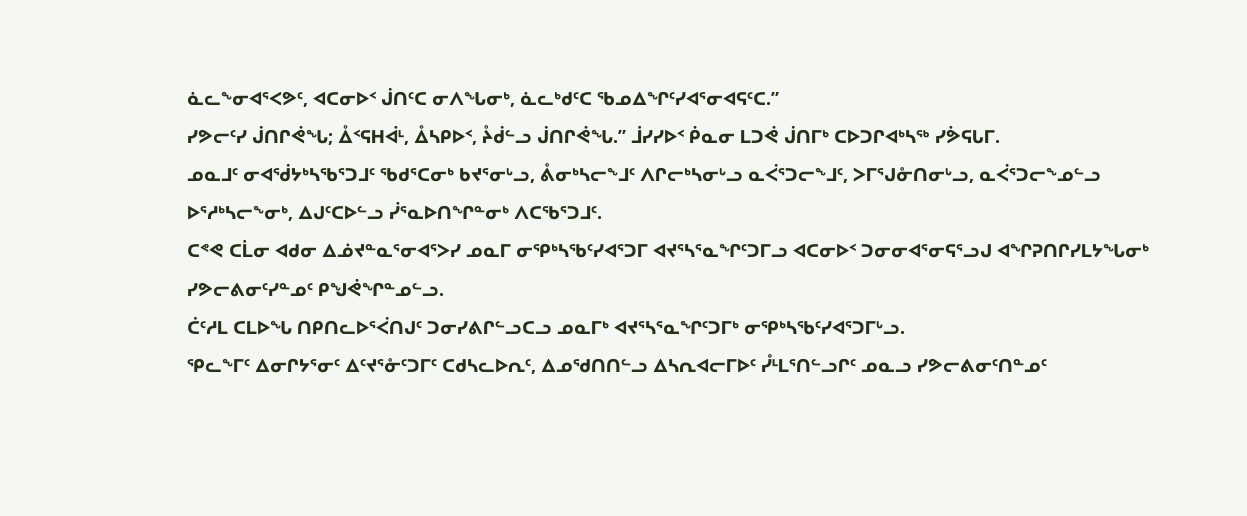ᓈᓚᖕᓂᐊᕐᐸᕗᑦ, ᐊᑕᓂᐅᑉ ᒎᑎᑦᑕ ᓂᐱᖓᓂᒃ, ᓈᓚᒃᑯᑦᑕ ᖃᓄᐃᖏᑦᓯᐊᕐᓂᐊᕋᑦᑕ.”
ᓯᕗᓕᑦᓯ ᒎᑎᒋᕚᖓ; ᐂᑉᕋᕼᐋᒻ, ᐂᓴᑭᐅᑉ, ᔧᑰᓪᓗ ᒎᑎᒋᕚᖓ.” ᒨᓯᓯᐅᑉ ᑮᓇᓂ ᒪᑐᕚ ᒎᑎᒥᒃ ᑕᐅᑐᒋᐊᒃᓴᖅ ᓯᕘᕋᒐᒥ.
ᓄᓇᒧᑦ ᓂᐊᖂᔭᒃᓴᖃᕐᑐᒧᑦ ᖃᑯᕐᑕᓂᒃ ᑲᔪᕐᓂᒡᓗ, ᕔᓂᒃᓴᓕᖕᒧᑦ ᐱᒋᓕᒃᓴᓂᒡᓗ ᓇᐹᕐᑐᓕᖕᒧᑦ, ᐳᒥᕐᒍᓁᑎᓂᒡᓗ, ᓇᐹᕐᑐᓕᖕᓄᓪᓗ ᐅᕐᓱᒃᓴᓕᖕᓂᒃ, ᐃᒍᑦᑕᐅᓪᓗ ᓰᕐᓇᐅᑎᖏᓐᓂᒃ ᐱᑕᖃᕐᑐᒧᑦ.
ᑕᕝᕙ ᑕᒫᓂ ᐊᑯᓂ ᐃᓅᔪᓐᓇᕐᓂᐊᕐᐳᓯ ᓄᓇᒥ ᓂᕿᒃᓴᖃᑦᓯᐊᕐᑐᒥ ᐊᔪᕐᓴᕐᓇᖏᑦᑐᒥᓗ ᐊᑕᓂᐅᑉ ᑐᓂᓂᐊᕐᓂᕋᕐᓗᒍ ᐊᖏᕈᑎᒋᓯᒪᔭᖓᓂᒃ ᓯᕗᓕᕕᓂᑦᓯᓐᓄᑦ ᑭᖑᕚᖏᓐᓄᓪᓗ.
ᑖᑦᓱᒪ ᑕᒪᐅᖓ ᑎᑭᑎᓚᐅᕐᐹᑎᒍᑦ ᑐᓂᓯᕕᒋᓪᓗᑕᓗ ᓄᓇᒥᒃ ᐊᔪᕐᓴᕐᓇᖏᑦᑐᒥᒃ ᓂᕿᒃᓴᖃᑦᓯᐊᕐᑐᒥᒡᓗ.
ᕿᓚᖕᒥᑦ ᐃᓂᒋᔭᕐᓂᑦ ᐃᑦᔪᕐᓁᑦᑐᒥᑦ ᑕᑯᓴᓚᐅᕆᑦ, ᐃᓄᖁᑎᑎᓪᓗ ᐃᓴᕆᐊᓕᒥᐅᑦ ᓮᒻᒪᕐᑎᓪᓗᒋᑦ ᓄᓇᓗ ᓯᕗᓕᕕᓂᑦᑎᓐᓄᑦ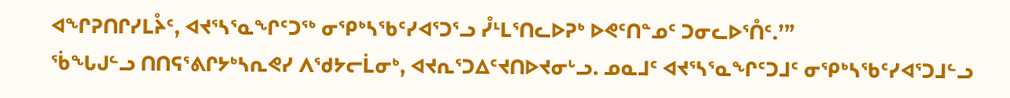ᐊᖏᕈᑎᒋᓯᒪᔧᑦ, ᐊᔪᕐᓴᕐᓇᖏᑦᑐᖅ ᓂᕿᒃᓴᖃᑦᓯᐊᕐᑐᕐᓗ ᓮᒻᒪᕐᑎᓚᐅᕈᒃ ᐅᕙᑦᑎᓐᓄᑦ ᑐᓂᓚᐅᕐᑍᑦ.’”
ᖄᖓᒍᓪᓗ ᑎᑎᕋᕐᕕᒋᔭᒃᓴᕆᕙᓯ ᐱᖁᔭᓕᒫᓂᒃ, ᐊᔪᕆᕐᑐᐃᑦᔪᑎᐅᔪᓂᒡᓗ. ᓄᓇᒧᑦ ᐊᔪᕐᓴᕐᓇᖏᑦᑐᒧᑦ ᓂᕿᒃᓴᖃᑦᓯᐊᕐᑐᒧᓪᓗ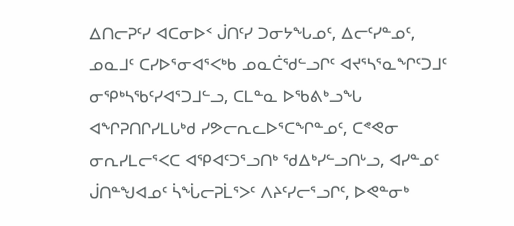ᐃᑎᓕᕈᑦᓯ ᐊᑕᓂᐅᑉ ᒎᑎᑦᓯ ᑐᓂᔭᖓᓄᑦ, ᐃᓕᑦᓯᓐᓄᑦ,
ᓄᓇᒧᑦ ᑕᓯᐅᕐᓂᐊᕐᐸᒃᑲ ᓄᓇᑖᖁᓪᓗᒋᑦ ᐊᔪᕐᓴᕐᓇᖏᑦᑐᒧᑦ ᓂᕿᒃᓴᖃᑦᓯᐊᕐᑐᒧᓪᓗ, ᑕᒪᓐᓇ ᐅᖃᕕᒃᓗᖓ ᐊᖏᕈᑎᒋᓯᒪᒐᒃᑯ ᓯᕗᓕᕆᓚᐅᕐᑕᖏᓐᓄᑦ, ᑕᕝᕙᓂ ᓂᕆᓯᒪᓕᕐᐸᑕ ᐊᕿᐊᑦᑐᕐᓗᑎᒃ ᖁᐃᒃᓯᓪᓗᑎᒡᓗ, ᐊᓯᓐᓄᑦ ᒎᑎᓐᖑᐊᓄᑦ ᓵᖔᓕᕈᒫᕐᐳᑦ ᐱᔨᑦᓯᓕᕐᓗᒋᑦ, ᐅᕙᓐᓂᒃ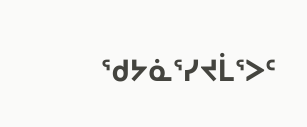ᖁᔭᓈᕐᓯᔪᒫᕐᐳᑦ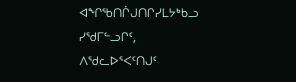ᐊᖏᖃᑎᒌᒍᑎᒋᓯᒪᔭᒃᑲᓗ ᓯᖁᒥᓪᓗᒋᑦ,
ᐱᖁᓚᐅᕐᐸᑦᑎᒍᑦ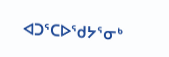ᐊᑐᕐᑕᐅᖁᔭᕐᓂᒃ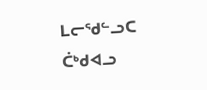ᒪᓕᖁᓪᓗᑕ ᑖᒃᑯᐊᓗ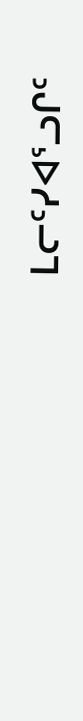ᒪᓕᑦᓯᐊᕐᓗᒋᑦ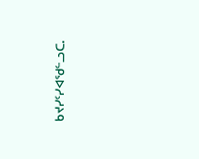ᑲᔪᓯᑦᓯᐊᖁᓪᓗᑕ.